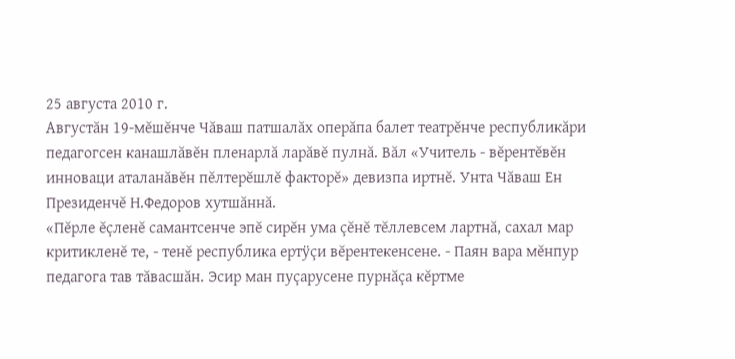25 августа 2010 г.
Августăн 19-мĕшĕнче Чăваш патшалăх оперăпа балет театрĕнче республикăри педагогсен канашлăвĕн пленарлă ларăвĕ пулнă. Вăл «Учитель - вĕрентĕвĕн инноваци аталанăвĕн пĕлтерĕшлĕ факторĕ» девизпа иртнĕ. Унта Чăваш Ен Президенчĕ Н.Федоров хутшăннă.
«Пĕрле ĕçленĕ самантсенче эпĕ сирĕн ума çĕнĕ тĕллевсем лартнă, сахал мар критикленĕ те, - тенĕ республика ертÿçи вĕрентекенсене. - Паян вара мĕнпур педагога тав тăвасшăн. Эсир ман пуçарусене пурнăçа кĕртме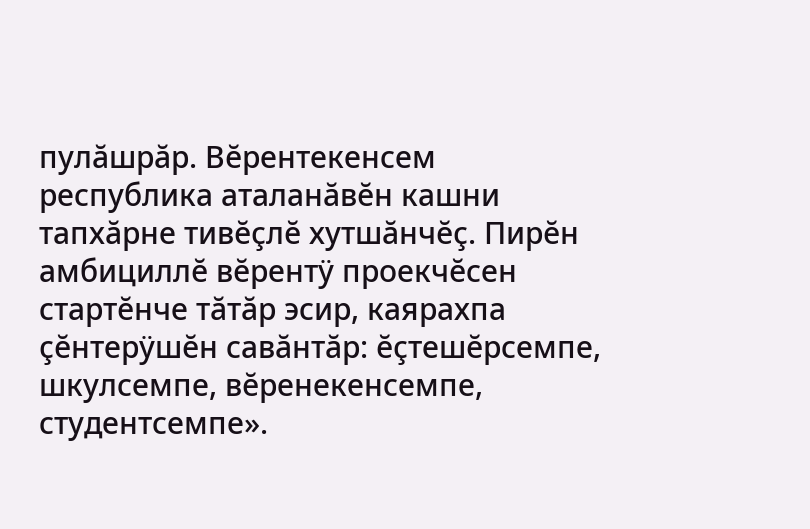пулăшрăр. Вĕрентекенсем республика аталанăвĕн кашни тапхăрне тивĕçлĕ хутшăнчĕç. Пирĕн амбициллĕ вĕрентÿ проекчĕсен стартĕнче тăтăр эсир, каярахпа çĕнтерÿшĕн савăнтăр: ĕçтешĕрсемпе, шкулсемпе, вĕренекенсемпе, студентсемпе».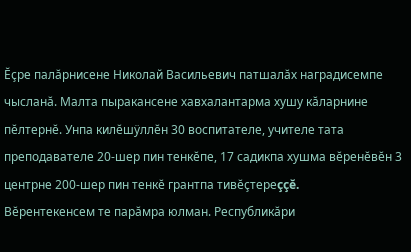Ĕçре палăрнисене Николай Васильевич патшалăх наградисемпе чысланă. Малта пыракансене хавхалантарма хушу кăларнине пĕлтернĕ. Унпа килĕшÿллĕн 30 воспитателе, учителе тата преподавателе 20-шер пин тенкĕпе, 17 садикпа хушма вĕренĕвĕн 3 центрне 200-шер пин тенкĕ грантпа тивĕçтереççĕ.
Вĕрентекенсем те парăмра юлман. Республикăри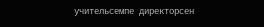учительсемпе директорсен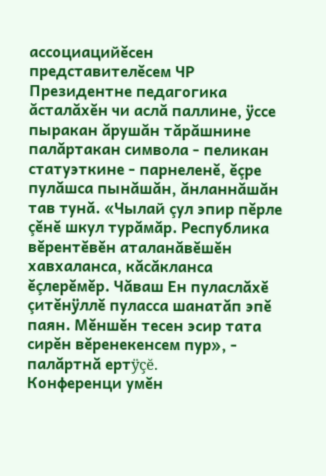ассоциацийĕсен представителĕсем ЧР Президентне педагогика ăсталăхĕн чи аслă паллине, ÿссе пыракан ăрушăн тăрăшнине палăртакан символа - пеликан статуэткине - парнеленĕ, ĕçре пулăшса пынăшăн, ăнланнăшăн тав тунă. «Чылай çул эпир пĕрле çĕнĕ шкул турăмăр. Республика вĕрентĕвĕн аталанăвĕшĕн хавхаланса, кăсăкланса ĕçлерĕмĕр. Чăваш Ен пуласлăхĕ çитĕнÿллĕ пуласса шанатăп эпĕ паян. Мĕншĕн тесен эсир тата сирĕн вĕренекенсем пур», - палăртнă ертÿçĕ.
Конференци умĕн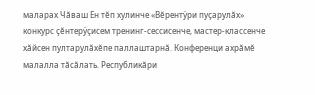маларах Чăваш Ен тĕп хулинче «Вĕрентÿри пуçарулăх» конкурс çĕнтерÿçисем тренинг-сессисенче, мастер-классенче хăйсен пултарулăхĕпе паллаштарнă. Конференци ахрăмĕ малалла тăсăлать. Республикăри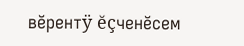вĕрентÿ ĕçченĕсем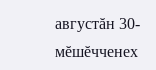августăн 30-мĕшĕчченех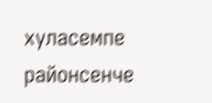хуласемпе районсенче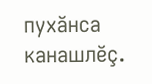пухăнса канашлĕç.